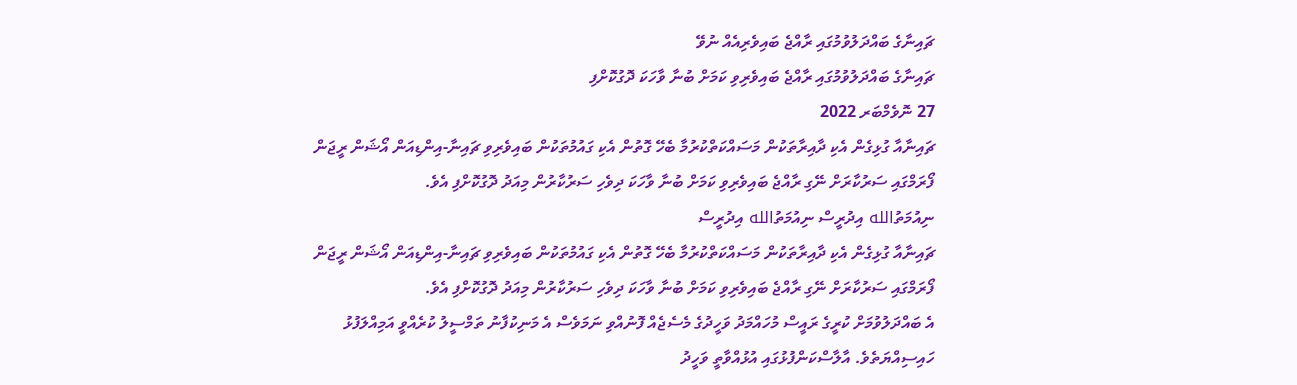ޗައިނާގެ ބައްދަލުވުމުގައި ރާއްޖެ ބައިވެރިއެއް ނުވޭ
ޗައިނާގެ ބައްދަލުވުމުގައި ރާއްޖެ ބައިވެރިވި ކަމަށް ބުނާ ވާހަކަ ދޮގުކޮށްފި
27 ނޮވެމްބަރ 2022
ޗައިނާއާ ގުޅިގެން އެކި ދާއިރާތަކުން މަސައްކަތްކުރުމާ ބެހޭ ގޮތުން އެކި ގައުމުތަކުން ބައިވެރިވި ޗައިނާ-އިންޑިއަން އޯޝަން ރީޖަން ފޯރަމްގައި ސަރުކާރަށް ނޭގި ރާއްޖެ ބައިވެރިވި ކަމަށް ބުނާ ވާހަކަ ދިވެހި ސަރުކާރުން މިއަދު ދޮގުކޮށްފި އެވެ.
ނިއުމަތުالله އިދުރީސް ނިއުމަތުالله އިދުރީސް
ޗައިނާއާ ގުޅިގެން އެކި ދާއިރާތަކުން މަސައްކަތްކުރުމާ ބެހޭ ގޮތުން އެކި ގައުމުތަކުން ބައިވެރިވި ޗައިނާ-އިންޑިއަން އޯޝަން ރީޖަން ފޯރަމްގައި ސަރުކާރަށް ނޭގި ރާއްޖެ ބައިވެރިވި ކަމަށް ބުނާ ވާހަކަ ދިވެހި ސަރުކާރުން މިއަދު ދޮގުކޮށްފި އެވެ.
އެ ބައްދަލުވުމަށް ކުރީގެ ރައީސް މުހައްމަދު ވަހީދުގެ މެސެޖެއް ފޮނުއްވި ނަމަވެސް އެ މަނިކުފާނު ތަމްސީލު ކުރެއްވީ އަމިއްލަފުޅު ހައިސިއްޔަތެވެ. އާލާސްކަންފުޅުގައި އުޅުއްވާތީ ވަހީދު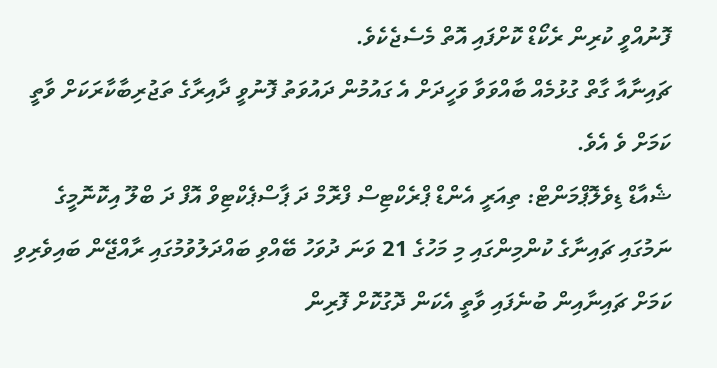ފޮނުއްވީ ކުރިން ރެކޯޑް ކޮށްފައި އޮތް މެސެޖެކެވެ.
ޗައިނާއާ ގާތް ގުޅުމެއް ބާއްވަވާ ވަހީދަށް އެ ގައުމުން ދައުވަތު ފޮނުވީ ދާއިރާގެ ތަޖުރިބާކާރަކަށް ވާތީ ކަމަށް ވެ އެވެ.
ޝެއާޑް ޑިވެލޮޕްމަންޓް: ތިއަރީ އެންޑް ޕްރެކްޓިސް ފްރޮމް ދަ ޕާސްޕެކްޓިވް އޮފް ދަ ބްލޫ އިކޮނޮމީގެ ނަމުގައި ޗައިނާގެ ކުންމިންގައި މި މަހުގެ 21 ވަނަ ދުވަހު ބޭއްވި ބައްދަލުވުމުގައި ރާއްޖޭން ބައިވެރިވި ކަމަށް ޗައިނާއިން ބުނެފައި ވާތީ އެކަން ދޮގުކޮށް ފޮރިން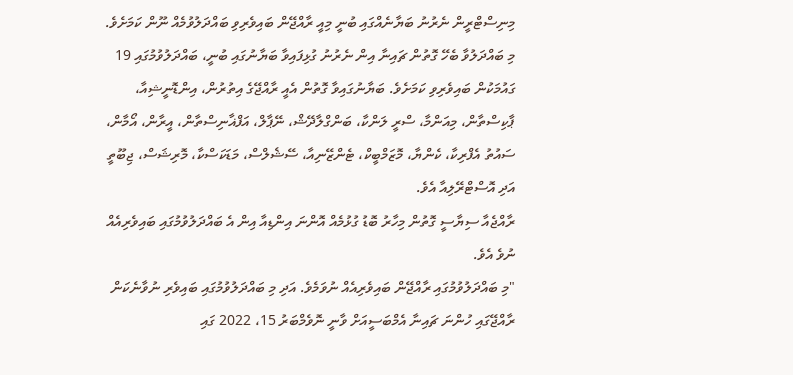މިނިސްޓްރީން ނެރުނު ބަޔާނެއްގައި ބުނީ މިއީ ރާއްޖޭން ބައިވެރިވި ބައްދަލުވުމެއް ނޫން ކަމަށެވެ.
މި ބައްދަލުވާ ބެހޭ ގޮތުން ޗައިނާ އިން ނެރުނު ގުޅިފައިވާ ބަޔާނުގައި ބުނީ، ބައްދަލުވުމުގައި 19 ގައުމަކުން ބައިވެރިވި ކަމަށެވެ. ބަޔާނުގައިވާ ގޮތުން އެއީ ރާއްޖޭގެ އިތުރުން، އިންޑޮނީޝިއާ، ޕާކިސްތާން، މިއަންމާ، ސްރީ ލަންކާ، ބަންގްލާދޭޝް، ނޭޕާލް، އަފްޣާނިސްތާން، އީރާން، އޯމާން، ސައުތު އެފްރިކާ، ކެންޔާ، މޮޒަމްބީކް، ޓެންޒޭނިއާ، ސޭޝެލްސް، މަޑަކަސްކާ، މޮރިޝަސް، ޖިބޫތީ އަދި އޮސްޓްރޭލިއާ އެވެ.
ރާއްޖެއާ ސިޔާސީ ގޮތުން މިހާރު ބޮޑު ގުޅުމެއް އޮންނަ އިންޑިއާ އިން އެ ބައްދަލުވުމުގައި ބައިވެރިއެއް ނުވެ އެވެ.
"މި ބައްދަލުވުމުގައި ރާއްޖޭން ބައިވެރިއެއް ނުވަމެވެ. އަދި މި ބައްދަލުވުމުގައި ބައިވެރި ނުވާނެކަން ރާއްޖޭގައި ހުންނަ ޗައިނާ އެމްބަސީއަށް ވާނީ ނޮވެމްބަރު 15، 2022 ގައި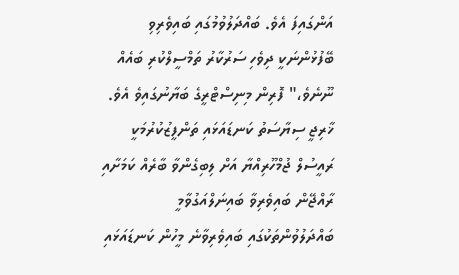އަންގައިފަ އެވެ. ބައްދަލުވުމުގައި ބައިވެރިވި ބޭފުޅުންނަކީ ދިވެހި ސަރުކާރު ތަމްސީލްކުރި ބައެއް ނޫނެވެ،" ފޮރިން މިނިސްޓްރީގެ ބަޔާނުގައިވެ އެވެ.
ޚާރިޖީ ސިޔާސަތު ކަނޑައަޅައި ތަންފީޒުކުރުމަކީ ރައީސުލް ޖުމްހޫރިއްޔާ އަށް ލިބިގެންވާ ބާރެއް ކަމަށާއި ރާއްޖޭން ބައިވެރިވާ ބައިނަލްއަގުވާމީ ބައްދަލުވުންތަކުގައި ބައިވެރިވާނެ މީހުން ކަނޑައަޅައި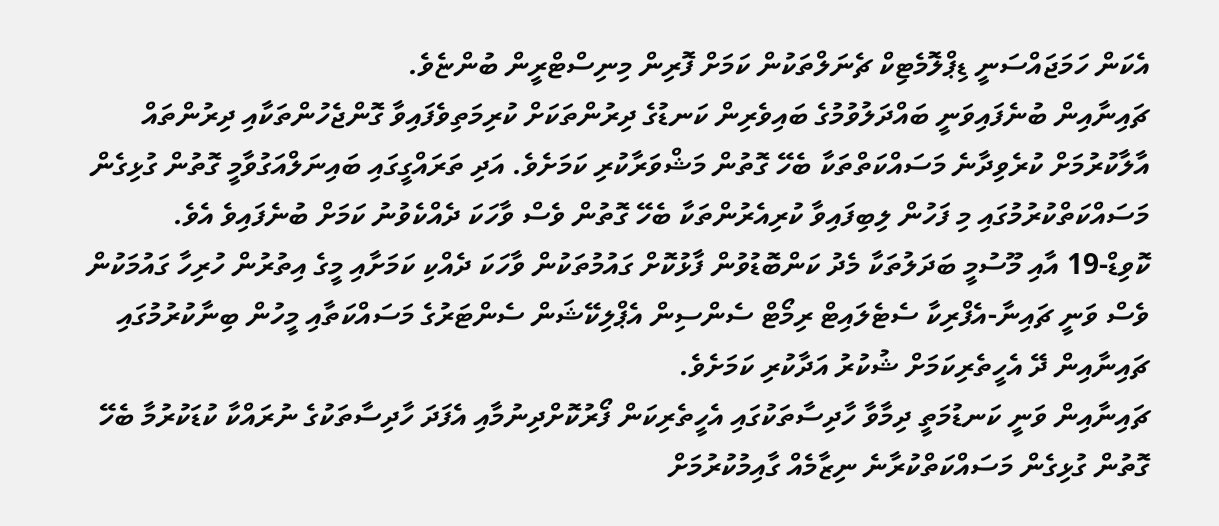އެކަން ހަމަޖައްސަނީ ޑިޕްލޮމެޓިކް ޗެނަލްތަކުން ކަމަށް ފޮރިން މިނިސްޓްރީން ބުންޏެވެ.
ޗައިނާއިން ބުނެފައިވަނީ ބައްދަލުވުމުގެ ބައިވެރިން ކަނޑުގެ ދިރުންތަކަށް ކުރިމަތިވެފައިވާ ގޮންޖެހުންތަކާއި ދިރުންތައް އާލާކުރުމަށް ކުރެވިދާނެ މަސައްކަތްތަކާ ބެހޭ ގޮތުން މަޝްވަރާކުރި ކަމަށެވެ. އަދި ތަރައްގީގައި ބައިނަލްއަގުވާމީ ގޮތުން ގުޅިގެން މަސައްކަތްކުރުމުގައި މި ފަހުން ލިބިފައިވާ ކުރިއެރުންތަކާ ބެހޭ ގޮތުން ވެސް ވާހަކަ ދެއްކެވުނު ކަމަށް ބުނެފައިވެ އެވެ.
ކޮވިޑް-19 އާއި މޫސުމީ ބަދަލުތަކާ މެދު ކަންބޮޑުވުން ފާޅުކޮށް ގައުމުތަކުން ވާހަކަ ދެއްކި ކަމަށާއި މީގެ އިތުރުން ހުރިހާ ގައުމަކުން ވެސް ވަނީ ޗައިނާ-އެފްރިކާ ސެޓެލައިޓް ރިމޯޓް ސެންސިން އެޕްލިކޭޝަން ސެންޓަރުގެ މަސައްކަތާއި މީހުން ބިނާކުރުމުގައި ޗައިނާއިން ދޭ އެހީތެރިކަމަށް ޝުކުރު އަދާކުރި ކަމަށެވެ.
ޗައިނާއިން ވަނީ ކަނޑުމަތީ ދިމާވާ ހާދިސާތަކުގައި އެހީތެރިކަން ފޯރުކޮށްދިނުމާއި އެފަދަ ހާދިސާތަކުގެ ނުރައްކާ ކުޑަކުރުމާ ބެހޭ ގޮތުން ގުޅިގެން މަސައްކަތްކުރާނެ ނިޒާމެއް ގާއިމުކުރުމަށް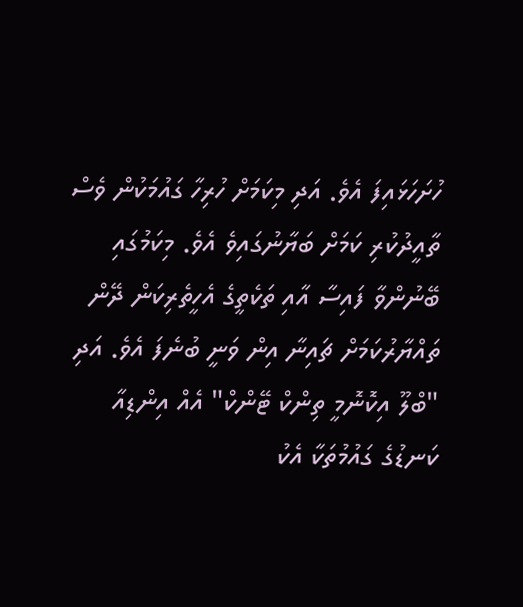ހުށަހަޅައިފަ އެވެ. އަދި މިކަމަށް ހުރިހާ ގައުމަކުން ވެސް ތާއީދުކުރި ކަމަށް ބަޔާނުގައިވެ އެވެ. މިކަމުގައި ބޭނުންވާ ފައިސާ އާއި ތަކެތީގެ އެހީތެރިކަން ދޭން ތައްޔާރުކަމަށް ޗައިނާ އިން ވަނީ ބުނެފަ އެވެ. އަދި "ބްލޫ އިކޮނޮމީ ތިންކް ޓޭންކް" އެއް އިންޑިއާ ކަނޑުގެ ގައުމުތަކާ އެކު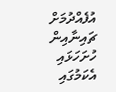އުފެއްދުމަށް ޗައިނާއިން ހުށަހަޅައި އެކަމުގައި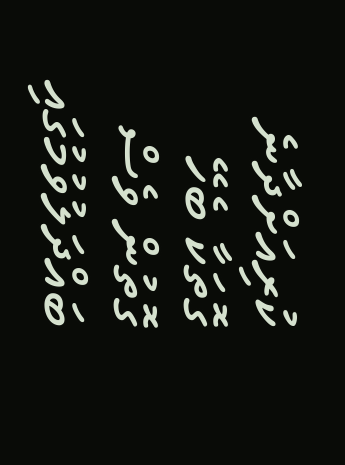ކުރިއަށްދާނެ ގޮތަކާ ބެހޭ ގޮތުން ވެސް ބައްދަލުވުމުގައި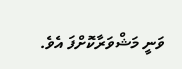ވަނީ މަޝްވަރާކޮށްފަ އެވެ.